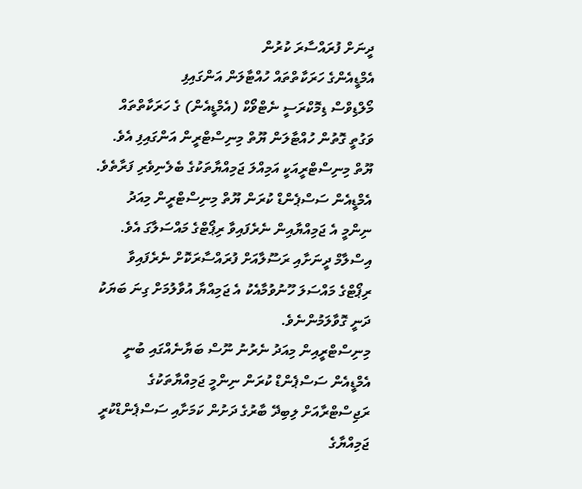ދީނަށް ފުރައްސާރަ ކުރުން
އެމްޑީއެންގެ ހަރަކާތްތައް ހުއްޓާލަން އަންގައިފި
މޯލްޑިވްސް ޑިމޮކްރަސީ ނެޓްވޯކް (އެމްޑީއެން) ގެ ހަރަކާތްތައް ވަގުތީ ގޮތުން ހުއްޓާލަން ޔޫތް މިނިސްޓްރީން އަންގައިފި އެވެ. ޔޫތް މިނިސްޓްރީއަކީ އަމިއްލަ ޖަމިއްޔާތަކުގެ ބެލެނިވެރި ފަރާތެވެ.
އެމްޑީއެން ސަސްޕެންޑް ކުރަން ޔޫތް މިނިސްޓްރީން މިއަދު ނިންމީ އެ ޖަމިއްޔާއިން ނެރެފައިވާ ރިޕޯޓްގެ މައްސަލާގަ އެވެ. އިސްލާމް ދީނަށާއި ރަސޫލާއަށް ފުރައްސާރަކޮށް ނެރެފައިވާ ރިޕޯޓްގެ މައްސަލަ ހޫނުވުމާއެކު އެ ޖަމިއްޔާ އުވާލުމަށް ގިނަ ބަޔަކު ދަނީ ގޮވާލަމުންނެވެ.
މިނިސްޓްރީއިން މިއަދު ނެރުނު ނޫސް ބަޔާނެއްގައި ބުނީ އެމްޑީއެން ސަސްޕެންޑް ކުރަން ނިންމީ ޖަމިއްޔާތަކުގެ ރަޖިސްޓްރާއަށް ލިބިދޭ ބާރުގެ ދަށުން ކަމަށާއި ސަސްޕެންޑްކުރީ ޖަމިއްޔާގެ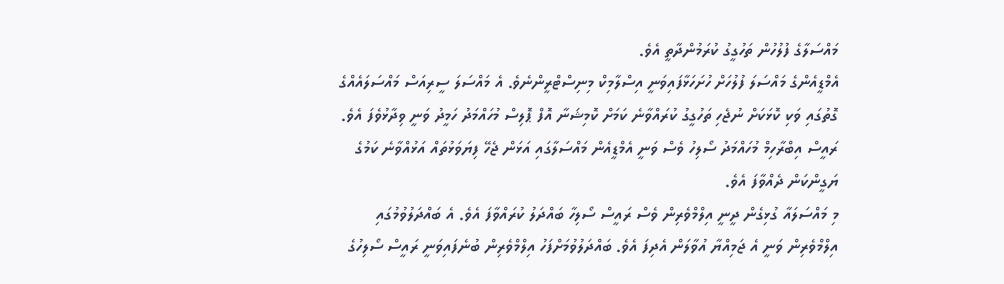މައްސަލާގެ ފުލުހުން ތަހުގީގު ކުރަމުންދާތީ އެވެ.
އެމްޑީއެންގެ މައްސަލަ ފުލުހަށް ހުށަހަޅާފައިވަނީ އިސްލާމިކް މިނިސްޓްރީންނެވެ. އެ މައްސަލަ ސީރިއަސް މައްސަލައެއްގެ ގޮތުގައި ވަކި ކޮޅަކަށް ނުޖެހި ތަހުގީގު ކުރައްވާނެ ކަމަށް ކޮމިޝަނާ އޮފް ޕޮލިސް މުހައްމަދު ހަމީދު ވަނީ ވިދާޅުވެފަ އެވެ. ރައީސް އިބްރާހިމް މުހައްމަދު ސޯލިހު ވެސް ވަނީ އެމްޑީއެން މައްސަލާގައި އަޅަން ޖެހޭ ފިޔަވަޅުތައް އަޅުއްވާނެ ކަމުގެ ޔަގީންކަން ދެއްވާފަ އެވެ.
މި މައްސަލައާ ގުޅިގެން ދީނީ އިލްމްވެރިން ވެސް ރައީސް ސޯލިހާ ބައްދަލު ކުރައްވާފަ އެވެ. އެ ބައްދަލުވުމުގައި އިލްމްވެރިން ވަނީ އެ ޖަމިއްޔާ އުވާލަން އެދިފަ އެވެ. ބައްދަލުވުމަށްފަހު އިލްމްވެރިން ބުނެފައިވަނީ ރައީސް ސޯލިހުގެ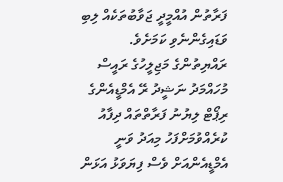ފަރާތުން އުއްމީދީ ޖަވާބުތަކެއް ލިބި ވަޑައިގެންނެވި ކަމަށެވެ.
ރައްޔިތުންގެ މަޖިލީހުގެ ރައީސް މުހައްމަދު ނަޝީދު ރޭ އެމްޑީއެންގެ ރިޕޯޓް ލިޔުނު ފަރާތްތައް ދިފާއު ކުރެއްވުމަށްފަހު މިއަދު ވަނީ އެމްޑީއެންއަށް ވެސް ފިޔަވަޅު އަޅަން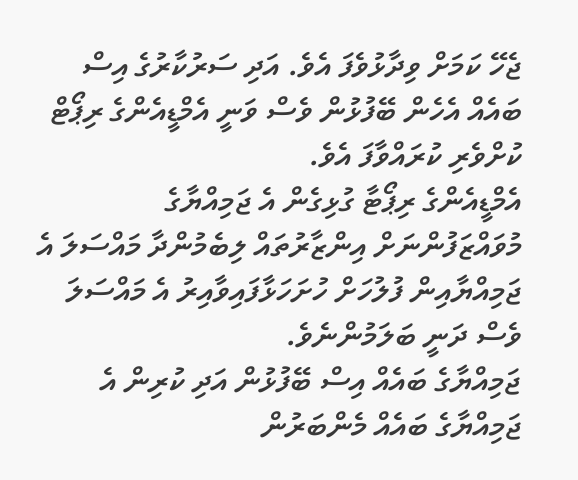ޖެހޭ ކަމަށް ވިދާޅުވެފަ އެވެ. އަދި ސަރުކާރުގެ އިސް ބައެއް އެހެން ބޭފުޅުން ވެސް ވަނީ އެމްޑީއެންގެ ރިޕޯޓް ކުށްވެރި ކުރައްވާފަ އެވެ.
އެމްޑީއެންގެ ރިޕޯޓާ ގުޅިގެން އެ ޖަމިއްޔާގެ މުވައްޒަފުންނަށް އިންޒާރުތައް ލިބެމުންދާ މައްސަލަ އެ ޖަމިއްޔާއިން ފުލުހަށް ހުށަހަޅާފައިވާއިރު އެ މައްސަލަ ވެސް ދަނީ ބަލަމުންނެވެ.
ޖަމިއްޔާގެ ބައެއް އިސް ބޭފުޅުން އަދި ކުރިން އެ ޖަމިއްޔާގެ ބައެއް މެންބަރުން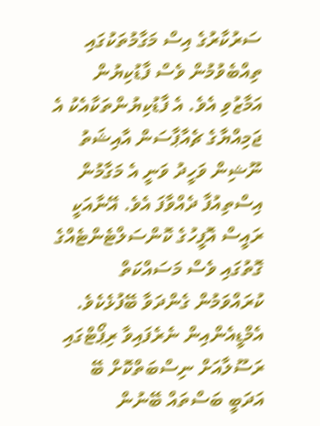ސަރުކާރުގެ އިސް މަގާމުތަކުގައި ތިއްބެވުމުން ވެސް ފާޑުކިޔުން އަމާޒުވި އެވެ. އެ ފާޑުކިޔުންތަކާއެކު އެ ޖަމިއްޔާގެ ޗެއާޕާސަން އާއިޝަތު ނޫޝިން ވަހީދު ވަނީ އެ މަގާމުން އިސްތިއުފާ ދެއްވާފަ އެވެ. އޭނާއަކީ ރައީސް އޮފީހުގެ ކޮންސަލްޓެންޓެއްގެ ގޮތުގައި ވެސް މަސައްކަތް ކުރައްވަމުން ގެންދަވާ ބޭފުޅެކެވެ.
އެމްޑީއެންއިން ނެރެފައިވާ ރިޕޯޓްގައި ރަސޫލާއަށް ނިސްބަތްކޮށް ބޭ އަދަބީ ބަސްތައް ބޭނުން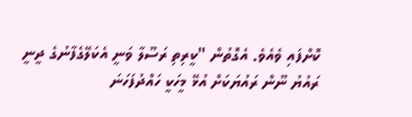ކޮށްފައި ވެއެވެ. އެގޮތުން "ކީރިތި ރަސޫލާ ވަނީ އެކަލޭގެފާނުގެ ދީނީ ރައުޔު ނޫން ރައުޔަކަށް އުޅޭ މީހަކީ ހައްދުފަހަނަ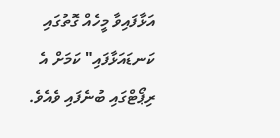އަޅާފައިވާ މީހެއް ގޮތުގައި ކަނޑައަޅާފައި" ކަމަށް އެ ރިޕޯޓްގައި ބުނެފައި ވެއެވެ.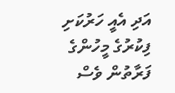އަދި އެއީ ހަރުކަށި ފިކުރުގެ މީހުންގެ ފަރާތުން ވެސް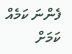ފެންނަ ކަމެއް ކަމަށް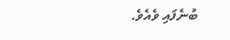ބުނެފައި ވެއެވެ.